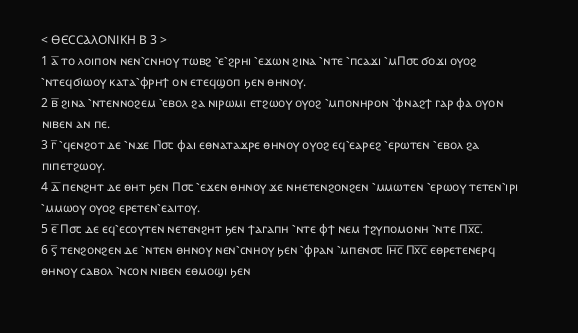< ⲐⲈⲤⲤⲀⲖⲞⲚⲒⲔⲎ Ⲃ 3 >
1 ⲁ̅ ⲧⲟ ⲗⲟⲓⲡⲟⲛ ⲛⲉⲛ⳿ⲥⲛⲏⲟⲩ ⲧⲱⲃϩ ⳿ⲉ⳿ϩⲣⲏⲓ ⳿ⲉϫⲱⲛ ϩⲓⲛⲁ ⳿ⲛⲧⲉ ⳿ⲡⲥⲁϫⲓ ⳿ⲙⲠ⳪ ϭⲟϫⲓ ⲟⲩⲟϩ ⳿ⲛⲧⲉϥϭⲓⲱⲟⲩ ⲕⲁⲧⲁ⳿ⲫⲣⲏϯ ⲟⲛ ⲉⲧⲉϥϣⲟⲡ ϧⲉⲛ ⲑⲏⲛⲟⲩ.
2 ⲃ̅ ϩⲓⲛⲁ ⳿ⲛⲧⲉⲛⲛⲟϩⲉⲙ ⳿ⲉⲃⲟⲗ ϩⲁ ⲛⲓⲣⲱⲙⲓ ⲉⲧϩⲱⲟⲩ ⲟⲩⲟϩ ⳿ⲙⲡⲟⲛⲏⲣⲟⲛ ⳿ⲫⲛⲁϩϯ ⲅⲁⲣ ⲫⲁ ⲟⲩⲟⲛ ⲛⲓⲃⲉⲛ ⲁⲛ ⲡⲉ.
3 ⲅ̅ ⳿ϥⲉⲛϩⲟⲧ ⲇⲉ ⳿ⲛϫⲉ Ⲡ⳪ ⲫⲁⲓ ⲉⲑⲛⲁⲧⲁϫⲣⲉ ⲑⲏⲛⲟⲩ ⲟⲩⲟϩ ⲉϥ⳿ⲉⲁⲣⲉϩ ⳿ⲉⲣⲱⲧⲉⲛ ⳿ⲉⲃⲟⲗ ϩⲁ ⲡⲓⲡⲉⲧϩⲱⲟⲩ.
4 ⲇ̅ ⲡⲉⲛϩⲏⲧ ⲇⲉ ⲑⲏⲧ ϧⲉⲛ Ⲡ⳪ ⳿ⲉϫⲉⲛ ⲑⲏⲛⲟⲩ ϫⲉ ⲛⲏⲉⲧⲉⲛϩⲟⲛϩⲉⲛ ⳿ⲙⲙⲱⲧⲉⲛ ⳿ⲉⲣⲱⲟⲩ ⲧⲉⲧⲉⲛ⳿ⲓⲣⲓ ⳿ⲙⲙⲱⲟⲩ ⲟⲩⲟϩ ⲉⲣⲉⲧⲉⲛ⳿ⲉⲁⲓⲧⲟⲩ.
5 ⲉ̅ Ⲡ⳪ ⲇⲉ ⲉϥ⳿ⲉⲥⲟⲩⲧⲉⲛ ⲛⲉⲧⲉⲛϩⲏⲧ ϧⲉⲛ ϯⲁⲅⲁⲡⲏ ⳿ⲛⲧⲉ ⲫϯ ⲛⲉⲙ ϯϩⲩⲡⲟⲙⲟⲛⲏ ⳿ⲛⲧⲉ Ⲡⲭ̅ⲥ̅.
6 ⲋ̅ ⲧⲉⲛϩⲟⲛϩⲉⲛ ⲇⲉ ⳿ⲛⲧⲉⲛ ⲑⲏⲛⲟⲩ ⲛⲉⲛ⳿ⲥⲛⲏⲟⲩ ϧⲉⲛ ⳿ⲫⲣⲁⲛ ⳿ⲙⲡⲉⲛ⳪ Ⲓⲏ̅ⲥ̅ Ⲡⲭ̅ⲥ̅ ⲉⲑⲣⲉⲧⲉⲛⲉⲣϥ ⲑⲏⲛⲟⲩ ⲥⲁⲃⲟⲗ ⳿ⲛⲥⲟⲛ ⲛⲓⲃⲉⲛ ⲉⲑⲙⲟϣⲓ ϧⲉⲛ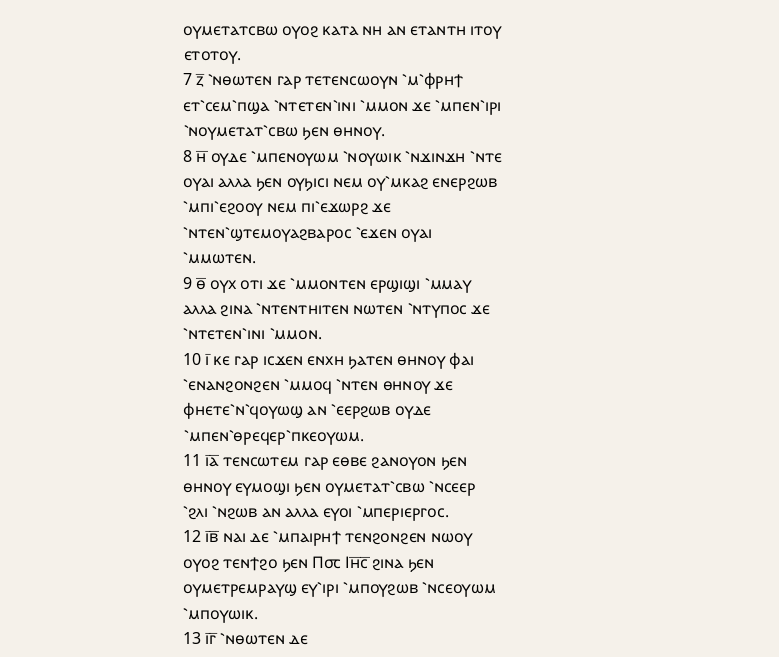ⲟⲩⲙⲉⲧⲁⲧⲥⲃⲱ ⲟⲩⲟϩ ⲕⲁⲧⲁ ⲛⲏ ⲁⲛ ⲉⲧⲁⲛⲧⲏ ⲓⲧⲟⲩ ⲉⲧⲟⲧⲟⲩ.
7 ⲍ̅ ⳿ⲛⲑⲱⲧⲉⲛ ⲅⲁⲣ ⲧⲉⲧⲉⲛⲥⲱⲟⲩⲛ ⳿ⲙ⳿ⲫⲣⲏϯ ⲉⲧ⳿ⲥⲉⲙ⳿ⲡϣⲁ ⳿ⲛⲧⲉⲧⲉⲛ⳿ⲓⲛⲓ ⳿ⲙⲙⲟⲛ ϫⲉ ⳿ⲙⲡⲉⲛ⳿ⲓⲣⲓ ⳿ⲛⲟⲩⲙⲉⲧⲁⲧ⳿ⲥⲃⲱ ϧⲉⲛ ⲑⲏⲛⲟⲩ.
8 ⲏ̅ ⲟⲩⲇⲉ ⳿ⲙⲡⲉⲛⲟⲩⲱⲙ ⳿ⲛⲟⲩⲱⲓⲕ ⳿ⲛϫⲓⲛϫⲏ ⳿ⲛⲧⲉ ⲟⲩⲁⲓ ⲁⲗⲗⲁ ϧⲉⲛ ⲟⲩϧⲓⲥⲓ ⲛⲉⲙ ⲟⲩ⳿ⲙⲕⲁϩ ⲉⲛⲉⲣϩⲱⲃ ⳿ⲙⲡⲓ⳿ⲉϩⲟⲟⲩ ⲛⲉⲙ ⲡⲓ⳿ⲉϫⲱⲣϩ ϫⲉ ⳿ⲛⲧⲉⲛ⳿ϣⲧⲉⲙⲟⲩⲁϩⲃⲁⲣⲟⲥ ⳿ⲉϫⲉⲛ ⲟⲩⲁⲓ ⳿ⲙⲙⲱⲧⲉⲛ.
9 ⲑ̅ ⲟⲩⲭ ⲟⲧⲓ ϫⲉ ⳿ⲙⲙⲟⲛⲧⲉⲛ ⲉⲣϣⲓϣⲓ ⳿ⲙⲙⲁⲩ ⲁⲗⲗⲁ ϩⲓⲛⲁ ⳿ⲛⲧⲉⲛⲧⲏⲓⲧⲉⲛ ⲛⲱⲧⲉⲛ ⳿ⲛⲧⲩⲡⲟⲥ ϫⲉ ⳿ⲛⲧⲉⲧⲉⲛ⳿ⲓⲛⲓ ⳿ⲙⲙⲟⲛ.
10 ⲓ̅ ⲕⲉ ⲅⲁⲣ ⲓⲥϫⲉⲛ ⲉⲛⲭⲏ ϧⲁⲧⲉⲛ ⲑⲏⲛⲟⲩ ⲫⲁⲓ ⳿ⲉⲛⲁⲛϩⲟⲛϩⲉⲛ ⳿ⲙⲙⲟϥ ⳿ⲛⲧⲉⲛ ⲑⲏⲛⲟⲩ ϫⲉ ⲫⲏⲉⲧⲉ⳿ⲛ⳿ϥⲟⲩⲱϣ ⲁⲛ ⳿ⲉⲉⲣϩⲱⲃ ⲟⲩⲇⲉ ⳿ⲙⲡⲉⲛ⳿ⲑⲣⲉϥⲉⲣ⳿ⲡⲕⲉⲟⲩⲱⲙ.
11 ⲓ̅ⲁ̅ ⲧⲉⲛⲥⲱⲧⲉⲙ ⲅⲁⲣ ⲉⲑⲃⲉ ϩⲁⲛⲟⲩⲟⲛ ϧⲉⲛ ⲑⲏⲛⲟⲩ ⲉⲩⲙⲟϣⲓ ϧⲉⲛ ⲟⲩⲙⲉⲧⲁⲧ⳿ⲥⲃⲱ ⳿ⲛⲥⲉⲉⲣ ⳿ϩⲗⲓ ⳿ⲛϩⲱⲃ ⲁⲛ ⲁⲗⲗⲁ ⲉⲩⲟⲓ ⳿ⲙⲡⲉⲣⲓⲉⲣⲅⲟⲥ.
12 ⲓ̅ⲃ̅ ⲛⲁⲓ ⲇⲉ ⳿ⲙⲡⲁⲓⲣⲏϯ ⲧⲉⲛϩⲟⲛϩⲉⲛ ⲛⲱⲟⲩ ⲟⲩⲟϩ ⲧⲉⲛϯϩⲟ ϧⲉⲛ Ⲡ⳪ Ⲓⲏ̅ⲥ̅ ϩⲓⲛⲁ ϧⲉⲛ ⲟⲩⲙⲉⲧⲣⲉⲙⲣⲁⲩϣ ⲉⲩ⳿ⲓⲣⲓ ⳿ⲙⲡⲟⲩϩⲱⲃ ⳿ⲛⲥⲉⲟⲩⲱⲙ ⳿ⲙⲡⲟⲩⲱⲓⲕ.
13 ⲓ̅ⲅ̅ ⳿ⲛⲑⲱⲧⲉⲛ ⲇⲉ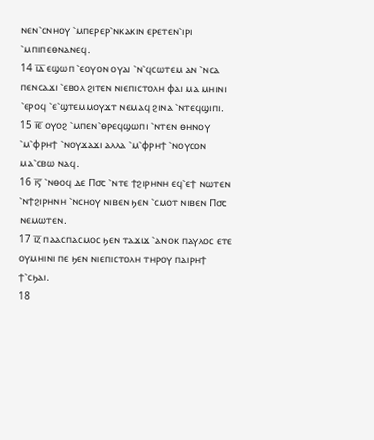ⲛⲉⲛ⳿ⲥⲛⲏⲟⲩ ⳿ⲙⲡⲉⲣⲉⲣ⳿ⲛⲕⲁⲕⲓⲛ ⲉⲣⲉⲧⲉⲛ⳿ⲓⲣⲓ ⳿ⲙⲡⲓⲡⲉⲑⲛⲁⲛⲉϥ.
14 ⲓ̅ⲇ̅ ⲉϣⲱⲡ ⳿ⲉⲟⲩⲟⲛ ⲟⲩⲁⲓ ⳿ⲛ⳿ϥⲥⲱⲧⲉⲙ ⲁⲛ ⳿ⲛⲥⲁ ⲡⲉⲛⲥⲁϫⲓ ⳿ⲉⲃⲟⲗ ϩⲓⲧⲉⲛ ⲛⲓⲉⲡⲓⲥⲧⲟⲗⲏ ⲫⲁⲓ ⲙⲁ ⲙⲏⲓⲛⲓ ⳿ⲉⲣⲟϥ ⳿ⲉ⳿ϣⲧⲉⲙⲙⲟⲩϫⲧ ⲛⲉⲙⲁϥ ϩⲓⲛⲁ ⳿ⲛⲧⲉϥϣⲓⲡⲓ.
15 ⲓ̅ⲉ̅ ⲟⲩⲟϩ ⳿ⲙⲡⲉⲛ⳿ⲑⲣⲉϥϣⲱⲡⲓ ⳿ⲛⲧⲉⲛ ⲑⲏⲛⲟⲩ ⳿ⲙ⳿ⲫⲣⲏϯ ⳿ⲛⲟⲩϫⲁϫⲓ ⲁⲗⲗⲁ ⳿ⲙ⳿ⲫⲣⲏϯ ⳿ⲛⲟⲩⲥⲟⲛ ⲙⲁ⳿ⲥⲃⲱ ⲛⲁϥ.
16 ⲓ̅ⲋ̅ ⳿ⲛⲑⲟϥ ⲇⲉ Ⲡ⳪ ⳿ⲛⲧⲉ ϯϩⲓⲣⲏⲛⲏ ⲉϥ⳿ⲉϯ ⲛⲱⲧⲉⲛ ⳿ⲛϯϩⲓⲣⲏⲛⲏ ⳿ⲛⲥⲏⲟⲩ ⲛⲓⲃⲉⲛ ϧⲉⲛ ⳿ⲥⲙⲟⲧ ⲛⲓⲃⲉⲛ Ⲡ⳪ ⲛⲉⲙⲱⲧⲉⲛ.
17 ⲓ̅ⲍ̅ ⲡⲁⲁⲥⲡⲁⲥⲙⲟⲥ ϧⲉⲛ ⲧⲁϫⲓϫ ⳿ⲁⲛⲟⲕ ⲡⲁⲩⲗⲟⲥ ⲉⲧⲉ ⲟⲩⲙⲏⲓⲛⲓ ⲡⲉ ϧⲉⲛ ⲛⲓⲉⲡⲓⲥⲧⲟⲗⲏ ⲧⲏⲣⲟⲩ ⲡⲁⲓⲣⲏϯ ϯ⳿ⲥϧⲁⲓ.
18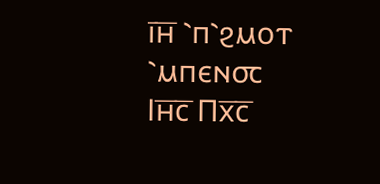ⲓ̅ⲏ̅ ⳿ⲡ⳿ϩⲙⲟⲧ ⳿ⲙⲡⲉⲛ⳪ Ⲓⲏ̅ⲥ̅ Ⲡⲭ̅ⲥ̅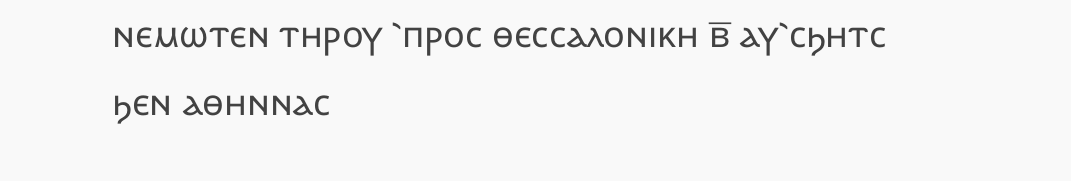ⲛⲉⲙⲱⲧⲉⲛ ⲧⲏⲣⲟⲩ ⳿ⲡⲣⲟⲥ ⲑⲉⲥⲥⲁⲗⲟⲛⲓⲕⲏ ⲃ̅ ⲁⲩ⳿ⲥϧⲏⲧⲥ ϧⲉⲛ ⲁⲑⲏⲛⲛⲁⲥ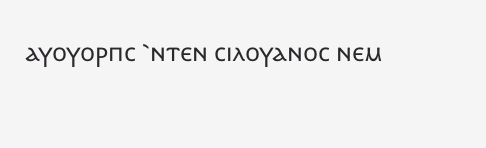ⲁⲩⲟⲩⲟⲣⲡⲥ ⳿ⲛⲧⲉⲛ ⲥⲓⲗⲟⲩⲁⲛⲟⲥ ⲛⲉⲙ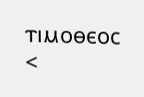ⲧⲓⲙⲟⲑⲉⲟⲥ
<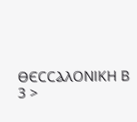ⲐⲈⲤⲤⲀⲖⲞⲚⲒⲔⲎ Ⲃ 3 >